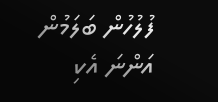ފުލުހުން ބަލަމުން އަންނަ އެކި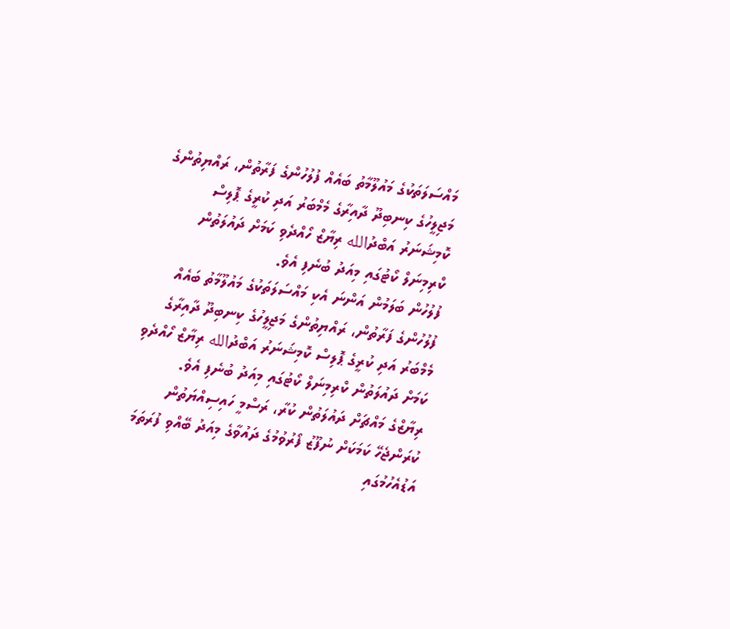މައްސަލަތަކުގެ މައުލޫމާތު ބައެއް ފުލުހުންގެ ފަރާތުން، ރައްޔިތުންގެ މަޖިލީހުގެ ކިނބިދޫ ދާއިރާގެ މެމްބަރު އަދި ކުރީގެ ޕޮލިސް ކޮމިޝަނަރު އަބްދުالله ރިޔާޒް ހޯއްދެވި ކަމަށް ދައުލަތުން ކްރިމިނަލް ކޯޓުގައި މިއަދު ބުނެފި އެވެ.
ފުލުހުން ބަލަމުން އަންނަ އެކި މައްސަލަތަކުގެ މައުލޫމާތު ބައެއް ފުލުހުންގެ ފަރާތުން، ރައްޔިތުންގެ މަޖިލީހުގެ ކިނބިދޫ ދާއިރާގެ މެމްބަރު އަދި ކުރީގެ ޕޮލިސް ކޮމިޝަނަރު އަބްދުالله ރިޔާޒް ހޯއްދެވި ކަމަށް ދައުލަތުން ކްރިމިނަލް ކޯޓުގައި މިއަދު ބުނެފި އެވެ.
ރިޔާޒްގެ މައްޗަށް ދައުލަތުން ކުރާ، ރަސްމީ ހައިސިއްޔަތުން ކުރަންޖެހޭ ކަމަކަށް ނުފޫޒު ފޯރުވުމުގެ ދައުވާގެ މިއަދު ބޭއްވި ފުރަތަމަ އަޑުއެހުމުގައި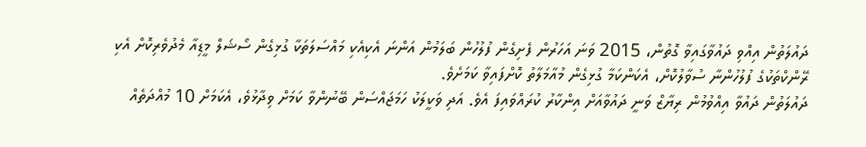ދައުލަތުން އިއްވި ދައުވާގައިވާ ގޮތުން، 2015 ވަނަ އަހަރުން ފެށިގެން ފުލުހުން ބަލަމުން އަންނަ އެކިއެކި މައްސަލަތަކާ ގުޅިގެން ސޯޝަލް މީޑިއާ މެދުވެރިކޮށް އެކި ރޭންކްތަކުގެ ފުލުހުންނާ ސުވާލުކޮށް، އެކަންކަމާ ގުޅިގެން މުއާމަލާތު ކޮށްފައިވާ ކަމަށެވެ.
ދައުލަތުން ދައުވާ އިއްވުމުން ރިޔާޒް ވަނީ ދައުވާއަށް އިންކާރު ކުރައްވައިފަ އެވެ. އަދި ވަކީލަކު ހަމަޖައްސަން ބޭނުންވާ ކަމަށް ވިދާޅުވެ، އެކަމަށް 10 މުއްދަތެއް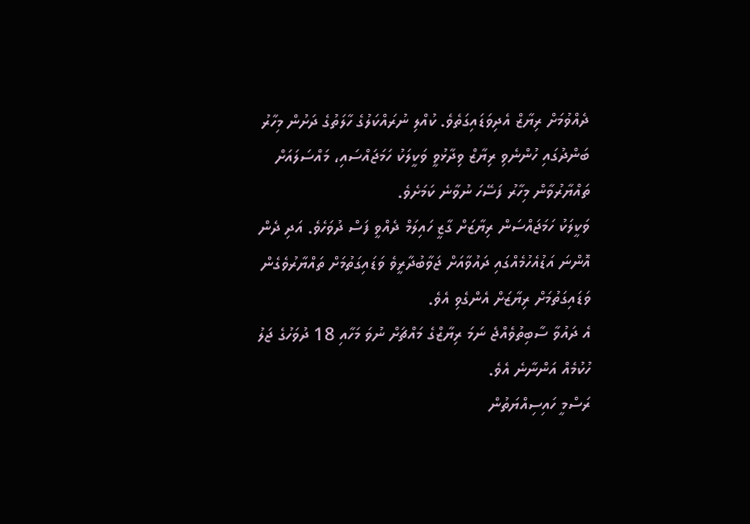ދެއްވުމަށް ރިޔާޒް އެދިވަޑައިގަތެވެ. ކުއްލި ނުރައްކަލުގެ ހާލަތުގެ ދަށުން މިހާރު ބަންދުގައި ހުންނެވި ރިޔާޒް ވިދާޅުވީ ވަކީލަކު ހަމަޖައްސައި، މައްސަލައަށް ތައްޔާރުވާން މިހާރު ފަސޭހަ ނުވާނެ ކަމަށެވެ.
ވަކީލަކު ހަމަޖައްސަން ރިޔާޒަށް ގާޒީ ހައިލަމް ދެއްވީ ފަސް ދުވަހެވެ. އަދި ދެން އޮންނަ އަޑުއެހުމެއްގައި ދައުވާއަށް ޖަވާބުދާރީވެ ވަޑައިގަތުމަށް ތައްޔާރުވެގެން ވަޑައިގަތުމަށް ރިޔާޒަށް އެންގެވި އެވެ.
އެ ދައުވާ ސާބިތުވެއްޖެ ނަމަ ރިޔާޒްގެ މައްޗަށް ނުވަ މަހާއި 18 ދުވަހުގެ ޖަލު ހުކުމެއް އަންނާނެ އެވެ.
ރަސްމީ ހައިސިއްޔަތުން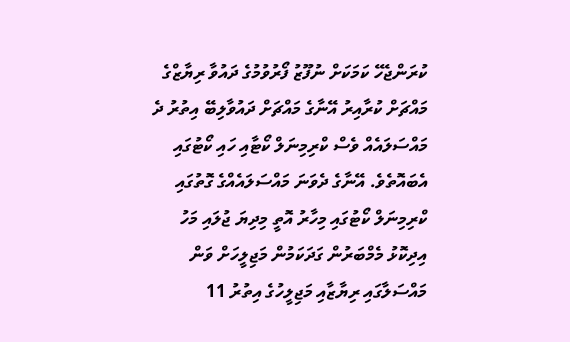ކުރަންޖެހޭ ކަމަކަށް ނުފޫޒު ފޯރުވުމުގެ ދައުވާ ރިޔާޒްގެ މައްޗަށް ކުރާއިރު އޭނާގެ މައްޗަށް ދައުވާލިބޭ އިތުރު ދެ މައްސަލައެއް ވެސް ކްރިމިނަލް ކޯޓާއި ހައި ކޯޓުގައި އެބައޮތެވެ. އޭނާގެ ދެވަނަ މައްސަލައެއްގެ ގޮތުގައި ކްރިމިނަލް ކޯޓުގައި މިހާރު އޮތީ މިދިޔަ ޖުލައި މަހު އިދިކޮޅު މެމްބަރުން ގަދަކަމުން މަޖިލީހަށް ވަން މައްސަލާގައި ރިޔާޒާއި މަޖިލީހުގެ އިތުރު 11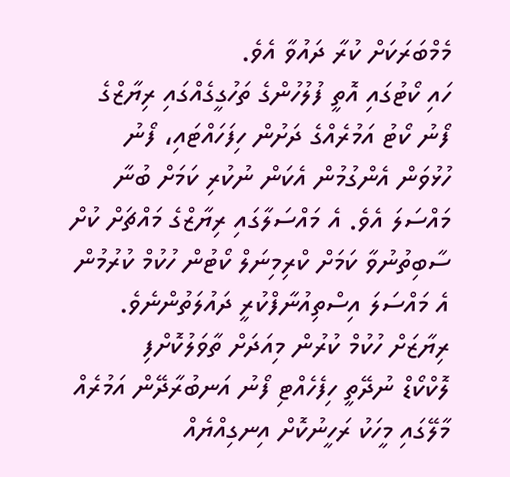މެމްބަރަކަށް ކުރާ ދައުވާ އެވެ.
ހައި ކޯޓުގައި އޮތީ ފުލުހުންގެ ތަހުގީގެއްގައި ރިޔާޒްގެ ފޯނު ކޯޓު އަމުރެއްގެ ދަށުން ހިފަހައްޓައި، ފޯނު ހުޅުވަން އެންގުމުން އެކަން ނުކުރި ކަމަށް ބުނާ މައްސަލަ އެވެ. އެ މައްސަލާގައި ރިޔާޒްގެ މައްޗަށް ކުށް ސާބިތުނުވާ ކަމަށް ކްރިމިނަލް ކޯޓުން ހުކުމް ކުރުމުން އެ މައްސަލަ އިސްތިއުނާފްކުރީ ދައުލަތުންނެވެ.
ރިޔާޒަށް ހުކުމް ކުރުން މިއަދަށް ތާވަލުކޮށްފި
ލޮކްކޯޑް ނުދޭތީ ހިފެހެއްޓި ފޯނު އަނބުރާދޭން އަމުރެއް
މާލޭގައި މީހަކު ރަހީނުކޮށް އިނގިއްޔެއް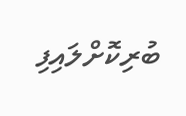ބުރިކޮށްލައިފި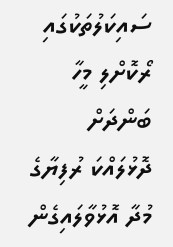ސައިކަލުތަކުގައި ރޯކޮށްލި މީހާ ބަންދަށް
ދޮޅުލައްކަ ރުފިޔާގެ މުދާ އޮޅުވާލައިގެން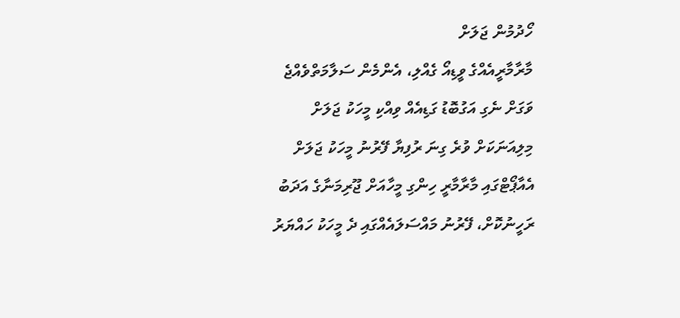ހޯދުމުން ޖަލަށް
މާރާމާރީއެއްގެ ވީޑިއޯ ގެއްލި، އެންމެން ސަލާމަތްވެއްޖެ
ވަގަށް ނެގި އަގުބޮޑު ގަޑިއެއް ވިއްކި މީހަކު ޖަލަށް
މިލިއަނަކަށް ވުރެ ގިނަ ރުފިޔާ ފޭރުނު މީހަކު ޖަލަށް
އެއާޕޯޓްގައި މާރާމާރީ ހިންގި މީހާއަށް ޖޫރިމަނާގެ އަދަބު
ރަހީނުކޮށް، ފޭރުނު މައްސަލައެއްގައި ދެ މީހަކު ހައްޔަރު